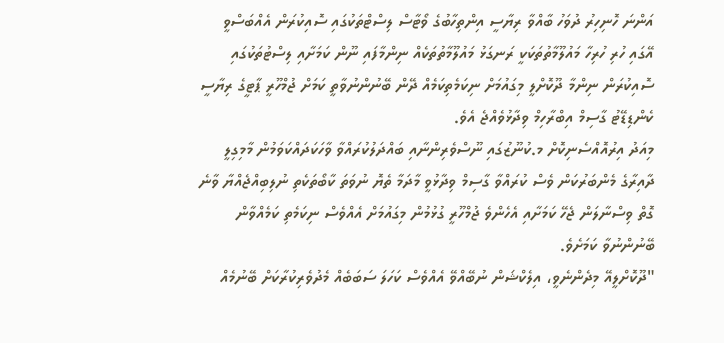އަންނަ ހޮނިހިރު ދުވަހު ބާއްވާ ރިޔާސީ އިންތިހާބުގެ ވޯޓާސް ލިސްޓްތަކުގައި ސޮއިކުރަން އެއްބަސްވީ އޭގައި ހުރި ހުރިހާ މައުލޫމާތުތަކަކީ ރަނގަޅު މައުލޫމާތުތަކެއް ނިންމާފައި ނޫން ކަމަށާއި ލިސްޓުތަކުގައި ސޮއިކުރަން ނިންމާ ދޫކޮށްލީ މިގައުމަށް ނިކަމެތިކަމެއް ދޭން ބޭނުންނުވާތީ ކަމަށް ޖުމްހޫރީ ޕާޓީގެ ރިޔާސީ ކެންޑިޑޭޓު ގާސިމް އިބްރާހިމް ވިދާޅުވެއްޖެ އެވެ.
މިއަދު އިރުއޮއްސެނިކޮށް މ.ކުނޫޒުގައި ނޫސްވެރިންނާއި ބައްދަލުކުރައްވާ ވާހަކަދައްކަވަމުން މާމިގިލީ ދާއިރާގެ މެންބަރުކަން ވެސް ކުރައްވާ ގާސިމް ވިދާޅުވީ މާދަމާ ތެޔޮ ނުވަތަ ކާބޯތަކެތި ނުލިބިއްޖެއްޔާ ވާނެ ގޮތް ވިސްނާލަން ޖެހޭ ކަމަށާއި އެހެންވެ ޖުމްހޫރީ ގުޅުމުން މިގައުމަށް އެއްވެސް ނިކަމެތި ކަމެއްވާން ބޭނުންނުވާ ކަމަށެވެ.
"ދޫކޮށްލީއޭ މިދެންނެވީ، އިލެކްޝަން ނުބޭއްވޭ އެއްވެސް ކަހަލަ ސަބަބެއް މެދުވެރިކުރާކަށް ބޭނުމެއް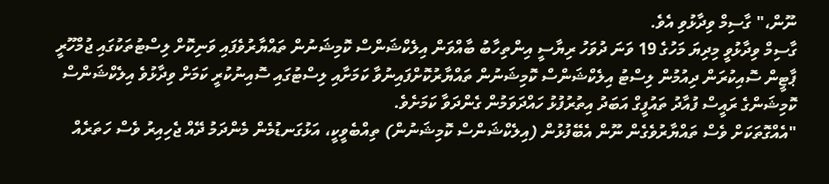ނޫން،" ގާސިމް ވިދާޅުވި އެވެ.
ގާސިމް ވިދާޅުވީ މިދިޔަ މަހުގެ 19 ވަނަ ދުވަހު ރިޔާސީ އިންތިހާބު ބާއްވަން އިލެކްޝަންސް ކޮމިޝަނުން ތައްޔާރުވެފައި ވަނިކޮށް ލިސްޓުތަކުގައި ޖުމްހޫރީ ޕާޓީން ސޮއިކުރަން ދިއުމުން ލިސްޓު އިލެކްޝަންސް ކޮމިޝަނުން ތައްޔާރުކޮށްފައިނުވާ ކަމަށާއި ލިސްޓުގައި ސޮއިނުކުރީ ކަމަށް ވިދާޅުވެ އިލެކްޝަންސް ކޮމިޝަންގެ ރައީސް ފުއާދު ތައުފީގް އަބަދު އިތުރުފުޅު ހައްދަވަމުން ގެންދަވާ ކަމަށެވެ.
"އެއްގޮތަކަށް ވެސް ތައްޔާރުވެގެން ނޫން އެބޭފުޅުން (އިލެކްޝަންސް ކޮމިޝަނުން) ތިއްބެވީކީ، އަޅުގަނޑުމެން މެންދަމު ދޭއް ޖެހިއިރު ވެސް ހަތަރެއް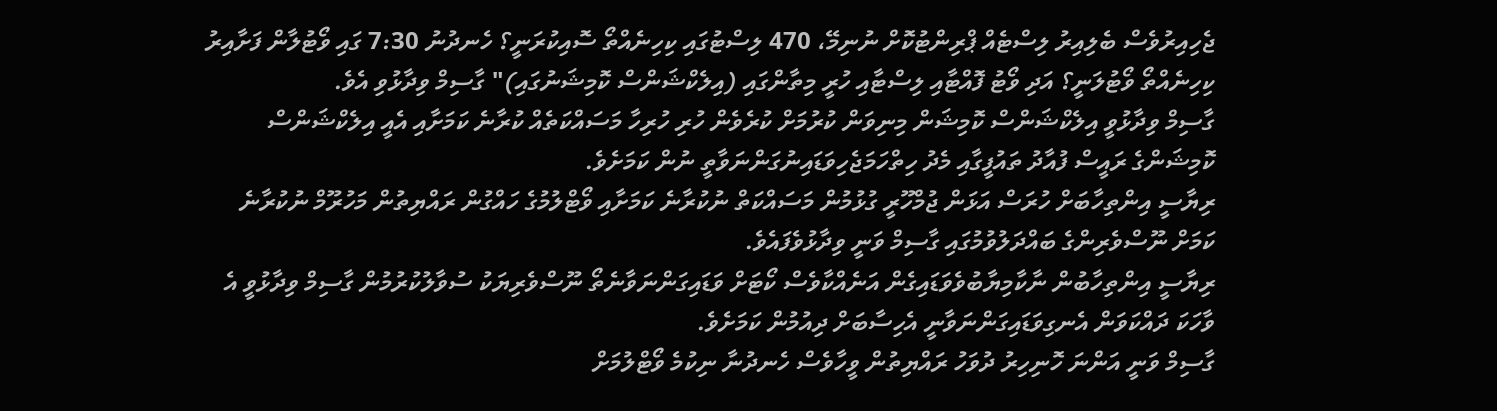ޖެހިއިރުވެސް ބެލިއިރު ލިސްޓެއް ޕްރިންޓުކޮށް ނުނިމޭ، 470 ލިސްޓުގައި ކިހިނެއްތޯ ސޮއިކުރަނީ؟ ހެނދުނު 7:30 ގައި ވޯޓުލާން ފަށާއިރު ކިހިނެއްތޯ ވޯޓުލަނީ؟ އަދި ވޯޓު ފޮއްޓާއި ލިސްޓާއި ހުރީ މިތާންގައި (އިލެކްޝަންސް ކޮމިޝަނުގައި)" ގާސިމް ވިދާޅުވި އެވެ.
ގާސިމް ވިދާޅުވީ އިލެކްޝަންސް ކޮމިޝަން މިނިވަން ކުރުމަށް ކުރެވެން ހުރި ހުރިހާ މަސައްކަތެއް ކުރާނެ ކަމަށާއި އެއީ އިލެކްޝަންސް ކޮމިޝަންގެ ރައީސް ފުއާދު ތައުފީގާއި މެދު ހިތްހަމަޖެހިވަޑައިނުގަންނަވާތީ ނުން ކަމަށެވެ.
ރިޔާސީ އިންތިހާބަށް ހުރަސް އަޅަން ޖުމްހޫރީ ގުޅުމުން މަސައްކަތް ނުކުރާނެ ކަމަށާއި ވޯޓްލުމުގެ ހައްގުން ރައްޔިތުން މަހުރޫމް ނުކުރާނެ ކަމަށް ނޫސްވެރިންގެ ބައްދަލުވުމުގައި ގާސިމް ވަނީ ވިދާޅުވެފައެވެ.
ރިޔާސީ އިންތިހާބުން ނާކާމިޔާބުވެވަޑައިގެން އަނެއްކާވެސް ކޯޓަށް ވަޑައިގަންނަވާނެތޯ ނޫސްވެރިޔަކު ސުވާލުކުރުމުން ގާސިމް ވިދާޅުވީ އެ ވާހަކަ ދައްކަވަން އެނގިވަޑައިގަންނަވާނީ އެހިސާބަށް ދިއުމުން ކަމަށެވެ.
ގާސިމް ވަނީ އަންނަ ހޮނިހިރު ދުވަހު ރައްޔިތުން ވީހާވެސް ހެނދުނާ ނިކުމެ ވޯޓްލުމަށް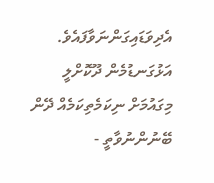އެދިވަޑައިގަންނަވާފައެވެ.
އަޅުގަނޑުމެން ދޫކޮށްލީ މިގައުމަށް ނިކަމެތިކަމެއް ދޭން ބޭނުންނުވާތީ -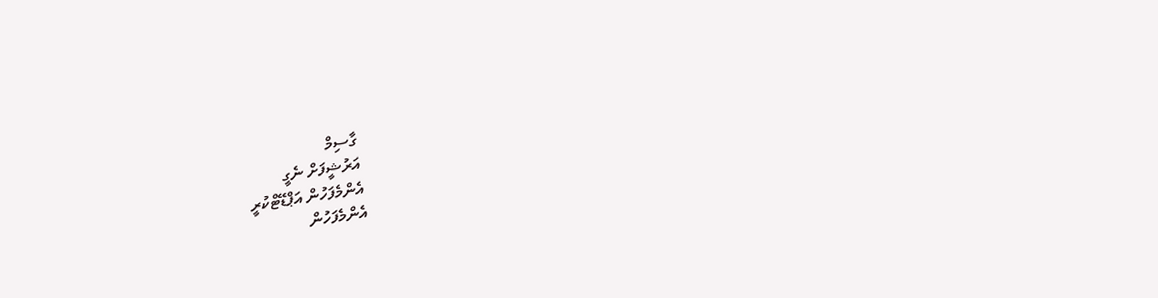ގާސިމް
އަރުޝީފަށް ނެގީ
އެންމެފަހުން އަޕްޑޭޓްކުރީ
އެންމެފަހުން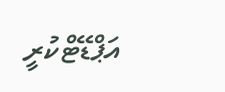އަޕްޑޭޓްކުރީ